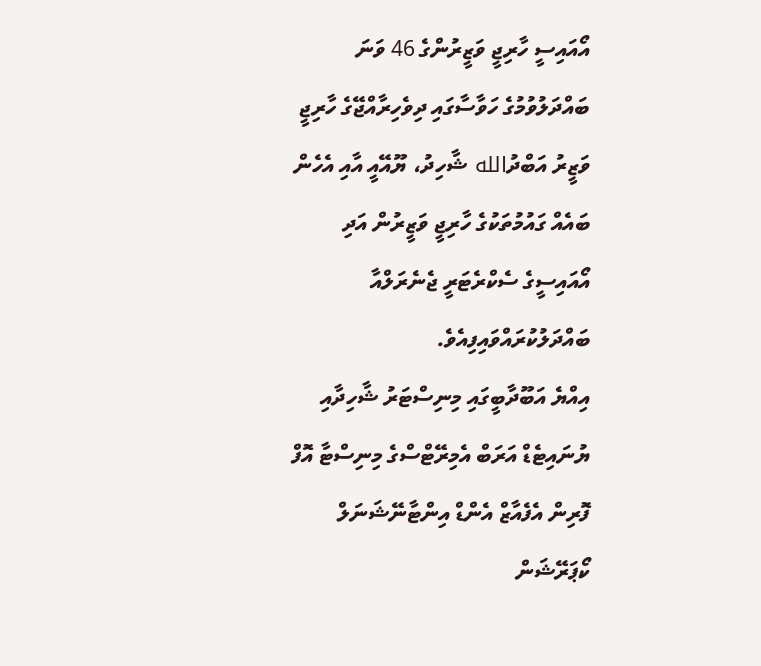އޯއައިސީ ހާރިޖީ ވަޒީރުންގެ 46 ވަނަ ބައްދަލުވުމުގެ ހަވާސާގައި ދިވެހިރާއްޖޭގެ ހާރިޖީ ވަޒީރު އަބްދުالله ޝާހިދު، ޔޫއޭއީ އާއި އެހެން ބައެއް ގައުމުތަކުގެ ހާރިޖީ ވަޒީރުން އަދި އޯއައިސީގެ ސެކްރެޓަރީ ޖެނެރަލްއާ ބައްދަލުކުރައްވައިފިއެވެ.
އިއްޔެ އަބޫދާބީގައި މިނިސްޓަރު ޝާހިދާއި ޔުނައިޓެޑް އަރަބް އެމިރޭޓްސްގެ މިނިސްޓާ އޮފް ފޮރިން އެފެއާޒް އެންޑް އިންޓާނޭޝަނަލް ކޯޕަރޭޝަން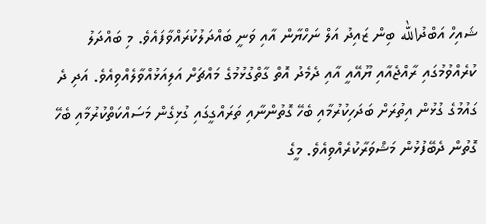ޝައިހް އަބްދުالله ބިން ޒައިދު އަލް ނަހްޔާން އާއި ވަނީ ބައްދަލުކުރައްވާފައެވެ. މި ބައްދަލު ކުރެއްވުމުގައި ރާއްޖެއާއި ޔޫއޭއީ އާއި ދެމެދު އޮތް ގާތްގުޅުމުގެ މައްޗަށް އަލިއަޅުއްވާލެއްވިއެވެ. އަދި ދެ ގައުމުގެ ގުޅުން އިތުރަށް ބަދަހިކުރުމާއި ބެހޭ ގޮތުންނާއި ތަރައްގީގައި ގުޅިގެން މަސައްކަތްކުރުމާއި ބެހޭ ގޮތުން ދެބޭފުޅުން މަޝްވަރާކުރެއްވިއެވެ. މީގެ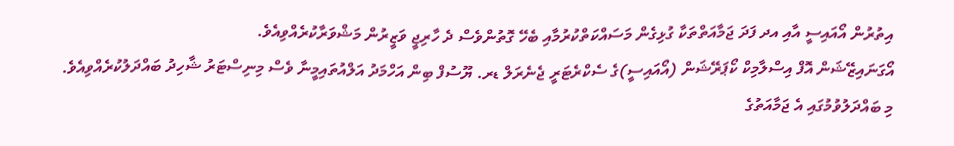އިތުރުން އޯއައިސީ އާއި އދ ފަދަ ޖަމާއަތްތަކާ ގުޅިގެން މަސައްކަތްކުރުމާއި ބެހޭ ގޮތުންވެސް ދެ ހާރިޖީ ވަޒީރުން މަޝްވަރާކުރެއްވިއެވެ.
އޯގަނައިޒޭޝަން އޮފް އިސްލާމިކް ކޯޕަރޭޝަން (އޯއައިސީ)ގެ ސެކްރެޓަރީ ޖެނެރަލް ޑރ. ޔޫސުފް ބިން އަހްމަދު އަލްއުތައިމީނާ ވެސް މިނިސްޓަރު ޝާހިދު ބައްދަލުކުރެއްވިއެވެ.
މި ބައްދަލުވުމުގައި އެ ޖަމާއަތުގެ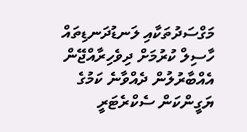މަގްސަދުތަކާއި ލަނޑުދަނޑިތައް ހާސިލް ކުރުމަށް ދިވެހިރާއްޖޭން އެއްބާރުލުން ދެއްވާނެ ކަމުގެ ޔަގީންކަން ސެކްރެޓަރީ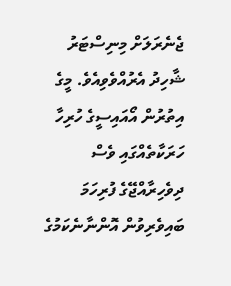ޖެނެރަލަށް މިނިސްޓަރު ޝާހިދު އެރުއްވެވިއެވެ. މީގެ އިތުރުން އޯއައިސީގެ ހުރިހާ ހަރަކާތެއްގައި ވެސް ދިވެހިރާއްޖޭގެ ފުރިހަމަ ބައިވެރިވުން އޮންނާނެކަމުގެ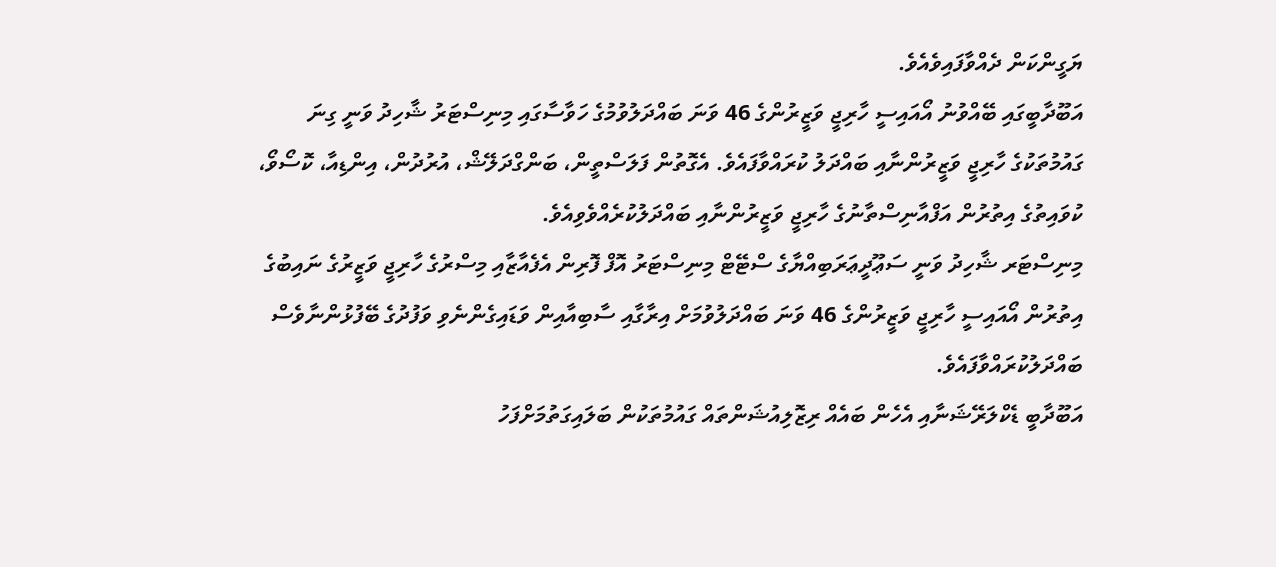ޔަގީންކަން ދެއްވާފައިވެއެވެ.
އަބޫދާބީގައި ބޭއްވުނު އޯއައިސީ ހާރިޖީ ވަޒީރުންގެ 46 ވަނަ ބައްދަލުވުމުގެ ހަވާސާގައި މިނިސްޓަރު ޝާހިދު ވަނީ ގިނަ ގައުމުތަކުގެ ހާރިޖީ ވަޒީރުންނާއި ބައްދަލު ކުރައްވާފައެވެ. އެގޮތުން ފަލަސްތީން، ބަންގްދަލޭޝް، އުރުދުން، އިންޑިއާ، ކޮސޯވޯ، ކުވައިތުގެ އިތުރުން އަފްއާނިސްތާނުގެ ހާރިޖީ ވަޒީރުންނާއި ބައްދަލުކުރެއްވެވިއެވެ.
މިނިސްޓަރ ޝާހިދު ވަނީ ސަޢޫދީޢަރަބިއްޔާގެ ސްޓޭޓް މިނިސްޓަރު އޮފް ފޮރިން އެފެއާޒާއި މިސްރުގެ ހާރިޖީ ވަޒީރުގެ ނައިބުގެ އިތުރުން އޯއައިސީ ހާރިޖީ ވަޒީރުންގެ 46 ވަނަ ބައްދަލުވުމަށް އިރާގާއި ސާބިއާއިން ވަޑައިގެންނެވި ވަފުދުގެ ބޭފުޅުންނާވެސް ބައްދަލުކުރައްވާފައެވެ.
އަބޫދާބީ ޑެކްލަރޭޝަނާއި އެހެން ބައެއް ރިޒޮލިއުޝަންތައް ގައުމުތަކުން ބަލައިގަތުމަށްފަހު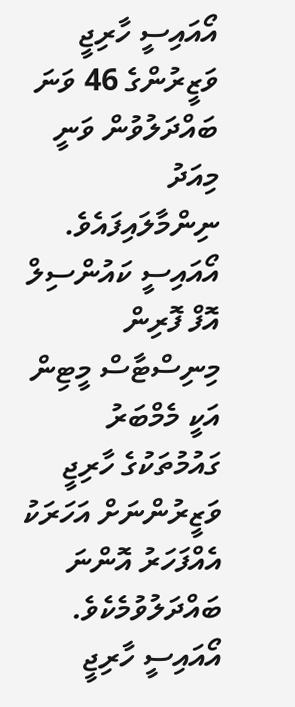އޯއައިސީ ހާރިޖީ ވަޒީރުންގެ 46 ވަނަ ބައްދަލުވުން ވަނީ މިއަދު ނިންމާލައިފައެވެ. އޯއައިސީ ކައުންސިލް އޮފް ފޮރިން މިނިސްޓާސް މީޓިން އަކީ މެމްބަރު ގައުމުތަކުގެ ހާރިޖީ ވަޒީރުންނަށް އަހަރަކު އެއްފަހަރު އޮންނަ ބައްދަލުވުމެކެވެ. އޯއައިސީ ހާރިޖީ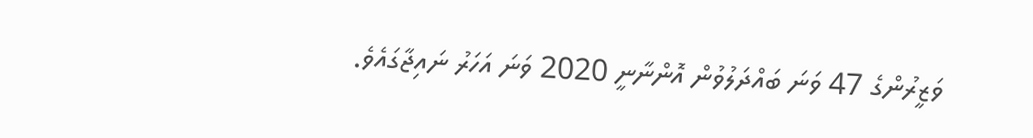ވަޒީރުންގެ 47 ވަނަ ބައްދަލުވުން އޮންނާނީ 2020 ވަނަ އަހަރު ނައިޖާގައެވެ.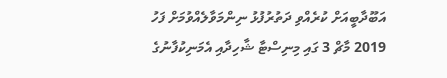އަބޫދާބީއަށް ކުރެއްވި ދަތުރުފުޅު ނިންމަވާލެއްވުމަށް ފަހު 2019 މާޗް 3 ގައި މިނިސްޓާ ޝާހިދާއި އެމަނިކުފާނުގެ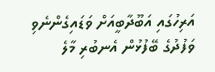އަރިހުގައި އަބޫދާބީއަށް ވަޑައިގެންނެވި ވަފުދުގެ ބޭފުޅުން އެނބުރި މާލެ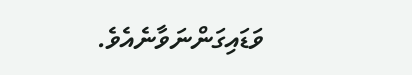ވަޑައިގަންނަވާނެއެވެ.